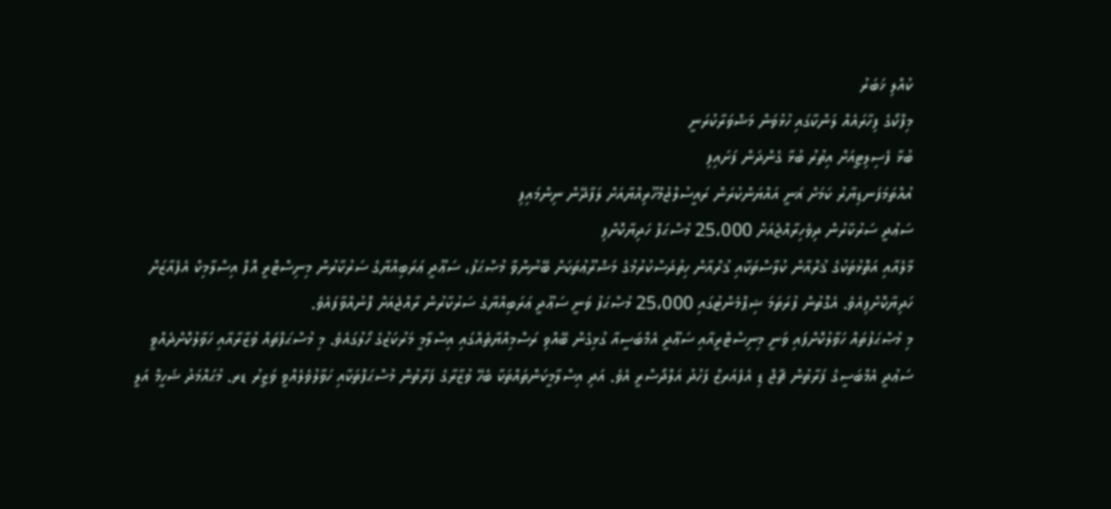ކުއްލި ޚަބަރު
މިފްކޯގެ ފިހާރައެއް ލަންކާގައި ހުޅުވަން މަޝްވަރާކުރަނީ
ބުޅާ ފެސިލިޓީއަށް އިތުރު ބުޅާ ގެންދަން ފަށައިފި
އުއްތަމަފަނޑިޔާރު ކަމަށް ޣަނީ އައްޔަންކުރަން ރައީސުލްޖުމްހޫރިއްޔާއަށް ލަފާދޭން ނިންމައިފި
ސަޢުދީ ސަރުކާރުން ދިވެހިރާއްޖެއަށް 25،000 މުސްޙަފް ހަދިޔާކޮށްފި
މާލެއާއި އަތޮޅުތަކުގެ ޤުރްއާން ކުލާސްތަކާއި ޤުރްއާން ހިތުދަސްކުރުމުގެ މަޝްރޫޢުތަކަށް ބޭނުންވާ މުޞްޙަފު، ސަޢޫދީ ޢަރަބިއްޔާގެ ސަރުކާރުން މިނިސްޓްރީ އޮފް އިސްލާމިކް އެފެއާޒަށް ހަދިޔާކޮށްފިއެވެ. އެގޮތުން ފުރަތަމަ ޝިޕްމެންޓުގައި 25،000 މުޞްޙަފު ވަނީ ސަޢޫދީ ޢަރަބިއްޔާގެ ސަރުކާރުން ރާއްޖެއަށް ފޮނުއްވާފައެވެ.
މި މުޞްޙަފުތައް ހަވާލުކޮށްފައި ވަނީ މިނިސްޓްރީއާއި ސަޢޫދީ އެމްބަސީއާ ގުޅިގެން ބޭއްވި ރަސްމިއްޔާތެއްގައި އިސްލާމީ މަރުކަޒުގެ ހޯލުގައެވެ. މި މުސްޙަފްތައް ވުޒާރާއާއި ހަވާލުކޮށްދެއްވީ ސަޢުދީ އެމްބަސީގެ ފަރާތުން ޗާޖް ޑި އެފެއަރޒް ފަހުދު އަލްދޯސްރީ އެވެ. އަދި އިސްލާމީކަންތައްތަކާ ބެހޭ ވުޒާރާގެ ފަރާތުން މުސްޙަފްތަކާއި ހަވާލުވެލެއްވީ ވަޒީރު ޑރ. މުޙައްމަދު ޝަހީމް އަލީ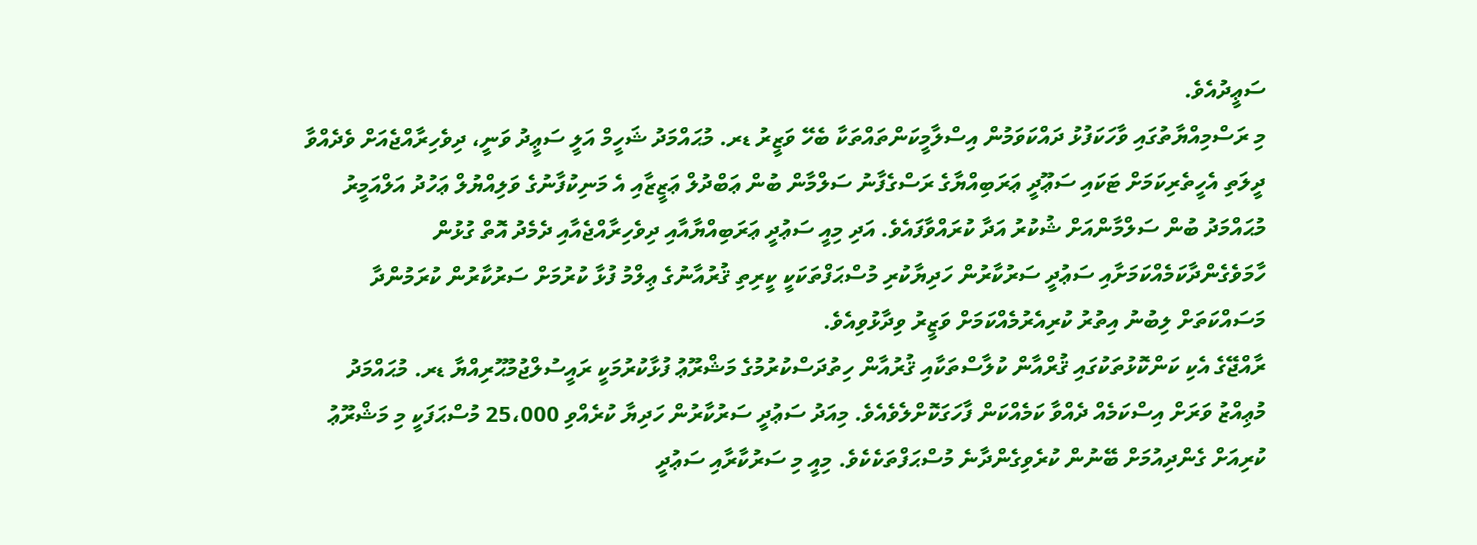ސަޢީދުއެވެ.
މި ރަސްމިއްޔާތުގައި ވާހަކަފުޅު ދައްކަވަމުން އިސްލާމީކަންތައްތަކާ ބެހޭ ވަޒީރު ޑރ. މުޙައްމަދު ޝަހީމް އަލީ ސަޢީދު ވަނީ، ދިވެހިރާއްޖެއަށް ވެދެއްވާ ދީލަތި އެހީތެރިކަމަށް ޓަކައި ސަޢޫދީ ޢަރަބިއްޔާގެ ރަސްގެފާނު ސަލްމާން ބުން ޢަބްދުލް ޢަޒީޒާއި އެ މަނިކުފާނުގެ ވަލިއްޔުލް ޢަހުދު އަލްއަމީރު މުޙައްމަދު ބުން ސަލްމާންއަށް ޝުކުރު އަދާ ކުރައްވާފައެވެ. އަދި މިއީ ސަޢުދީ ޢަރަބިއްޔާއާއި ދިވެހިރާއްޖެއާއި ދެމެދު އޮތް ގުޅުން ހާމަވެގެންދާކަމެއްކަމަށާއި ސަޢުދީ ސަރުކާރުން ހަދިޔާކުރި މުސްޙަފްތަކަކީ ކީރިތި ޤުރުއާނުގެ ޢިލްމު ފުޅާ ކުރުމަށް ސަރުކާރުން ކުރަމުންދާ މަސައްކަތަށް ލިބުނު އިތުރު ކުރިއެރުމެއްކަމަށް ވަޒީރު ވިދާޅުވިއެވެ.
ރާއްޖޭގެ އެކި ކަންކޮޅުތަކުގައި ޤުރްއާން ކުލާސްތަކާއި ޤުރުއާން ހިތުދަސްކުރުމުގެ މަޝްރޫޢު ފުޅާކުރުމަކީ ރައީސުލްޖުމުޙޫރިއްޔާ ޑރ. މުޙައްމަދު މުޢިއްޒު ވަރަށް އިސްކަމެއް ދެއްވާ ކަމެއްކަން ފާހަގަކޮށްލެވެއެވެ. މިއަދު ސަޢުދީ ސަރުކާރުން ހަދިޔާ ކުރެއްވި 25،000 މުސްޙަފަކީ މި މަޝްރޫޢު ކުރިއަށް ގެންދިއުމަށް ބޭނުން ކުރެވިގެންދާނެ މުސްޙަފްތަކެކެވެ. މިއީ މި ސަރުކާރާއި ސަޢުދީ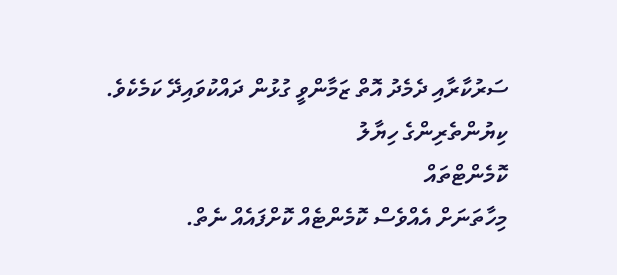ސަރުކާރާއި ދެމެދު އޮތް ޒަމާންވީ ގުޅުން ދައްކުވައިދޭ ކަމެކެވެ.
ކިޔުންތެރިންގެ ހިޔާލު
ކޮމެންޓްތައް
މިހާތަނަށް އެއްވެސް ކޮމެންޓެއް ކޮށްފައެއް ނެތް.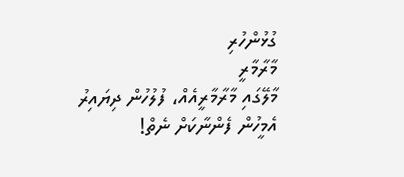ގުޅުންހުރި
މާރާމާރީ
މާލޭގައި މާރާމާރީއެއް، ފުލުހުން ދިޔައިރު އެމީހުން ފެންނާކަށް ނެތް!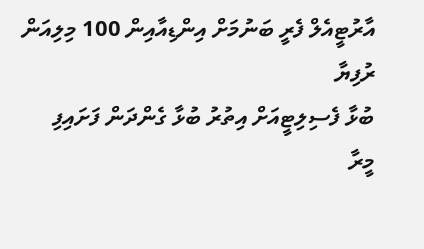އާރުޓީއެލް ފެރީ ބަނުމަށް އިންޑިއާއިން 100 މިލިއަން ރުފިޔާ
ބުޅާ ފެސިލިޓީއަށް އިތުރު ބުޅާ ގެންދަން ފަށައިފި
މީރާ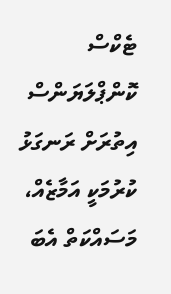ޓެކްސް ކޮންޕްލަޔަންސް އިތުރަށް ރަނގަޅު ކުރުމަކީ އަމާޒެއް، މަސައްކަތް އެބަ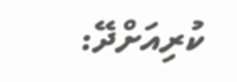ކުރިއަށްދޭ: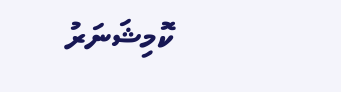ކޮމިޝަނަރު